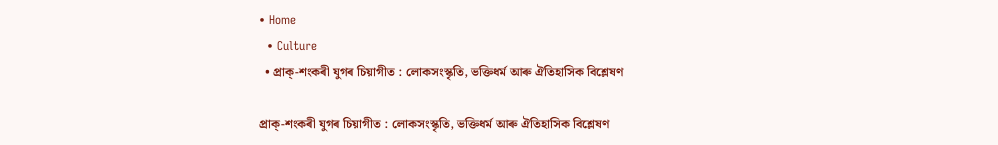• Home
  • Culture
  • প্ৰাক্-শংকৰী যুগৰ চিয়াগীত : লোকসংস্কৃতি, ভক্তিধৰ্ম আৰু ঐতিহাসিক বিশ্লেষণ

প্ৰাক্-শংকৰী যুগৰ চিয়াগীত : লোকসংস্কৃতি, ভক্তিধৰ্ম আৰু ঐতিহাসিক বিশ্লেষণ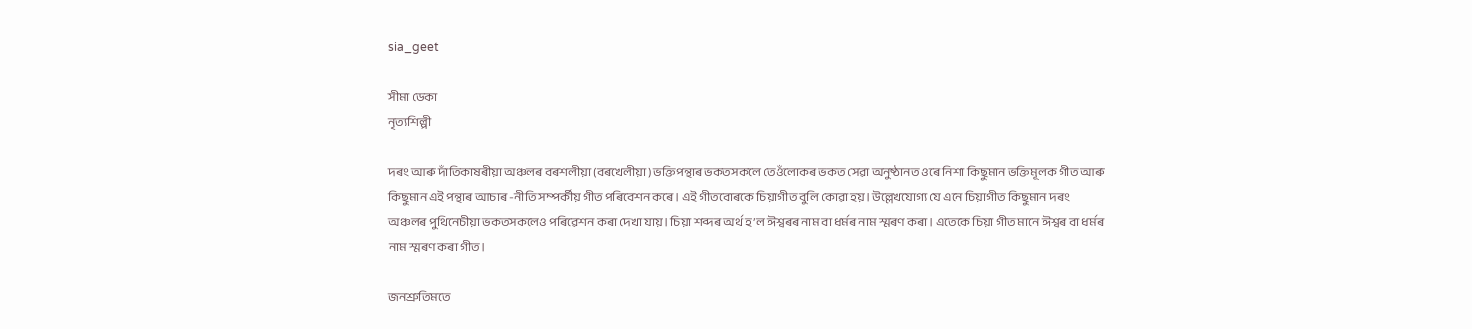sia_geet

সীমা ডেকা
নৃত্যশিল্পী

দৰং আৰু দাঁতিকাষৰীয়া অঞ্চলৰ বৰশলীয়া (বৰখেলীয়া) ভক্তিপন্থাৰ ভকতসকলে তেওঁলোকৰ ভকত সেৱা অনুষ্ঠানত ওৰে নিশা কিছুমান ভক্তিমূলক গীত আৰু কিছুমান এই পন্থাৰ আচাৰ -নীতি সম্পৰ্কীয় গীত পৰিবেশন কৰে। এই গীতবোৰকে চিয়াগীত বুলি কোৱা হয়। উল্লেখযোগ্য যে এনে চিয়াগীত কিছুমান দৰং অঞ্চলৰ পুথিনেচীয়া ভকতসকলেও পৰিৱেশন কৰা দেখা যায়। চিয়া শব্দৰ অর্থ হ’ল ঈশ্বৰৰ নাম বা ধর্মৰ নাম স্মৰণ কৰা। এতেকে চিয়া গীত মানে ঈশ্বৰ বা ধর্মৰ নাম স্মৰণ কৰা গীত।

জনশ্রুতিমতে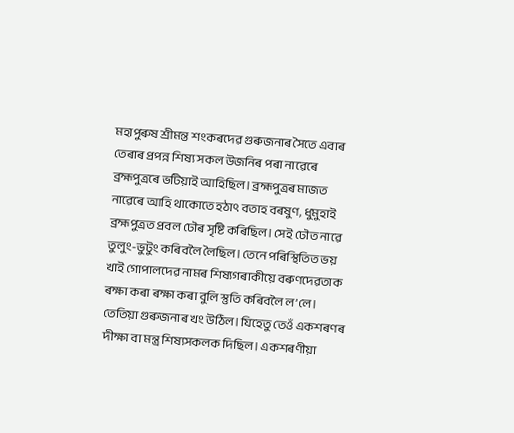মহাপুৰুষ শ্রীমন্ত শংকৰদেৱ গুৰুজনাৰ সৈতে এবাৰ তেৰাৰ প্রপন্ন শিষ্য সকল উজনিৰ পৰা নাৱেৰে ব্রহ্মপুত্রৰে ভটিয়াই আহিছিল। ব্রহ্মপুত্রৰ মাজত নাৱেৰে আহি থাকোতে হঠাৎ বতাহ বৰষুণ, ধুমুহাই ব্রহ্মপুত্রত প্রবল ঢৌৰ সৃষ্টি কৰিছিল। সেই ঢৌত নাৱে তুলুং-ভুটুং কৰিবলৈ লৈছিল। তেনে পৰিস্থিতিত ভয় খাই গোপালদেৱ নামৰ শিষ্যগৰাকীয়ে বৰুণদেৱতাক ৰক্ষা কৰা ৰক্ষা কৰা বুলি স্তুতি কৰিবলৈ ল’লে। তেতিয়া গুৰুজনাৰ খং উঠিল। যিহেতু তেওঁ একশৰণৰ দীক্ষা বা মন্ত্র শিষ্যসকলক দিছিল। একশৰণীয়া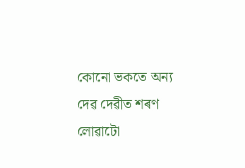কোনো ভকতে অন্য দেৱ দেৱীত শৰণ লোৱাটো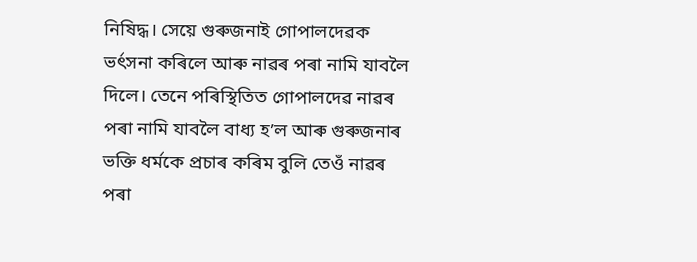নিষিদ্ধ। সেয়ে গুৰুজনাই গোপালদেৱক ভৰ্ৎসনা কৰিলে আৰু নাৱৰ পৰা নামি যাবলৈ দিলে। তেনে পৰিস্থিতিত গোপালদেৱ নাৱৰ পৰা নামি যাবলৈ বাধ্য হ’ল আৰু গুৰুজনাৰ ভক্তি ধর্মকে প্ৰচাৰ কৰিম বুলি তেওঁ নাৱৰ পৰা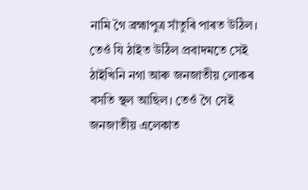নামি গৈ ব্রহ্মাপুত্র সাঁতুৰি পাৰত উঠিল। তেওঁ যি ঠাইত উঠিল প্ৰবাদমতে সেই ঠাইখিনি নগা আৰু জনজাতীয় লোকৰ বসতি স্থল আছিল। তেওঁ গৈ সেই জনজাতীয় এলেকাত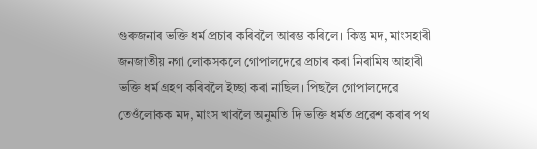গুৰুজনাৰ ভক্তি ধর্ম প্ৰচাৰ কৰিবলৈ আৰম্ভ কৰিলে। কিন্তু মদ, মাংসহাৰী জনজাতীয় নগা লোকসকলে গোপালদেৱে প্ৰচাৰ কৰা নিৰামিষ আহাৰী ভক্তি ধর্ম গ্রহণ কৰিবলৈ ইচ্ছা কৰা নাছিল। পিছলৈ গোপালদেৱে তেওঁলোকক মদ, মাংস খাবলৈ অনুমতি দি ভক্তি ধর্মত প্ৰৱেশ কৰাৰ পথ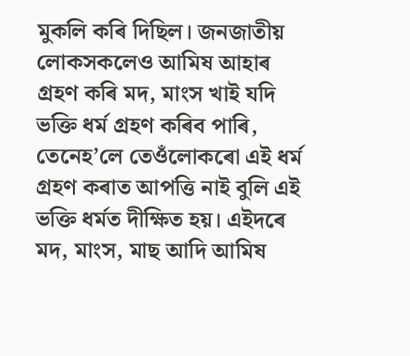মুকলি কৰি দিছিল। জনজাতীয় লোকসকলেও আমিষ আহাৰ গ্রহণ কৰি মদ, মাংস খাই যদি ভক্তি ধর্ম গ্রহণ কৰিব পাৰি, তেনেহ’লে তেওঁলোকৰো এই ধর্ম গ্রহণ কৰাত আপত্তি নাই বুলি এই ভক্তি ধর্মত দীক্ষিত হয়। এইদৰে মদ, মাংস, মাছ আদি আমিষ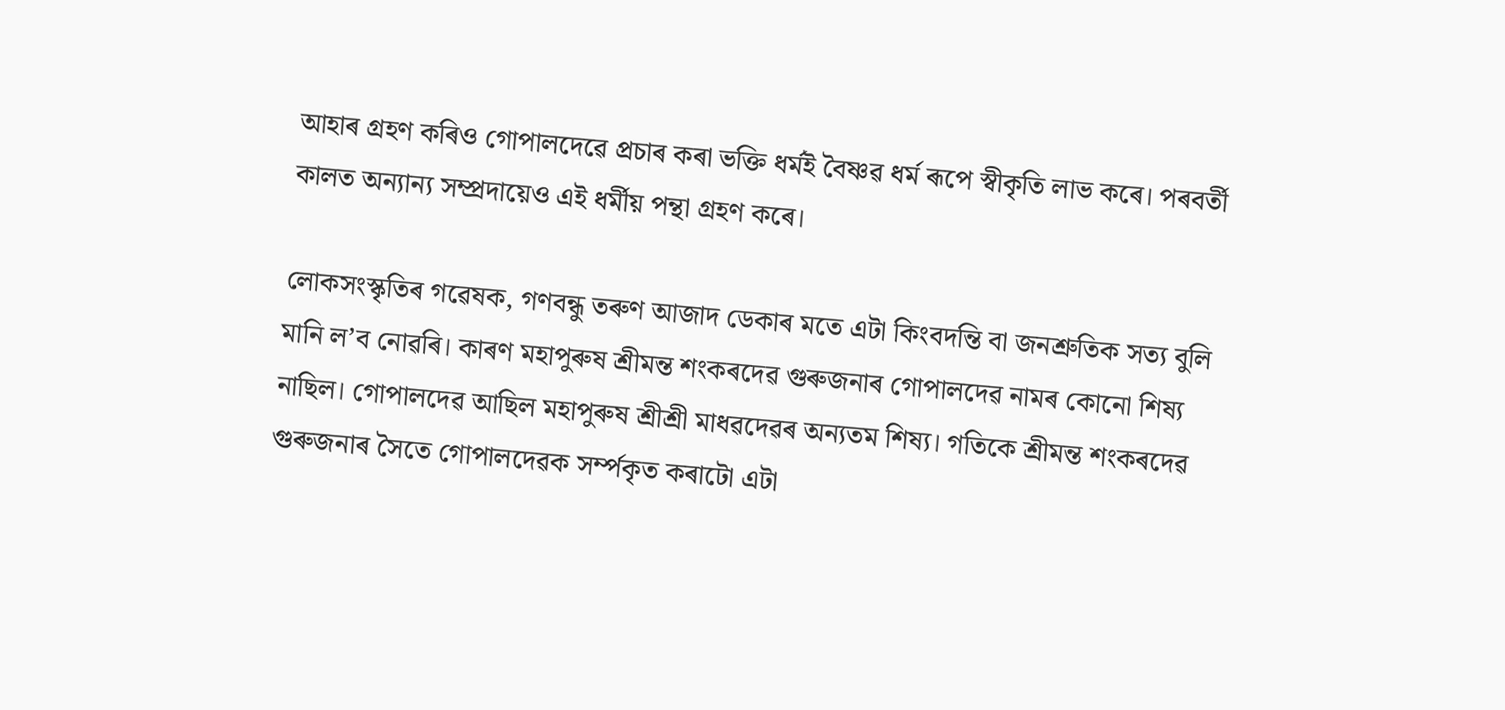আহাৰ গ্রহণ কৰিও গোপালদেৱে প্ৰচাৰ কৰা ভক্তি ধর্মই বৈষ্ণৱ ধর্ম ৰূপে স্বীকৃতি লাভ কৰে। পৰবৰ্তী কালত অন্যান্য সম্প্রদায়েও এই ধর্মীয় পন্থা গ্রহণ কৰে।

লোকসংস্কৃতিৰ গৱেষক, গণবন্ধু তৰুণ আজাদ ডেকাৰ মতে এটা কিংবদন্তি বা জনশ্রুতিক সত্য বুলি মানি ল’ব নোৱৰি। কাৰণ মহাপুৰুষ শ্ৰীমন্ত শংকৰদেৱ গুৰুজনাৰ গোপালদেৱ নামৰ কোনো শিষ্য নাছিল। গোপালদেৱ আছিল মহাপুৰুষ শ্ৰীশ্ৰী মাধৱদেৱৰ অন্যতম শিষ্য। গতিকে শ্ৰীমন্ত শংকৰদেৱ গুৰুজনাৰ সৈতে গোপালদেৱক সর্ম্পকৃত কৰাটো এটা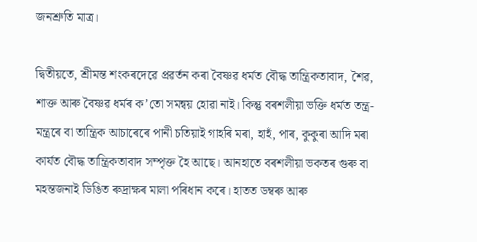জনশ্রুতি মাত্র।

দ্বিতীয়তে, শ্ৰীমন্ত শংকৰদেৱে প্ৰৱৰ্তন কৰা বৈষ্ণৱ ধৰ্মত বৌদ্ধ তান্ত্ৰিকতাবাদ, শৈৱ, শাক্ত আৰু বৈষ্ণৱ ধৰ্মৰ ক’তো সমন্বয় হোৱা নাই। কিন্তু বৰশলীয়া ভক্তি ধর্মত তন্ত্ৰ-মন্ত্ৰৰে বা তান্ত্রিক আচাৰেৰে পানী চতিয়াই গাহৰি মৰা, হাহঁ, পাৰ, কুকুৰা আদি মৰা কার্যত বৌদ্ধ তান্ত্ৰিকতাবাদ সম্পৃক্ত হৈ আছে। আনহাতে বৰশলীয়া ভকতৰ গুৰু বা মহন্তজনাই ডিঙিত ৰুদ্ৰাক্ষৰ মালা পৰিধান কৰে। হাতত ডম্বৰু আৰু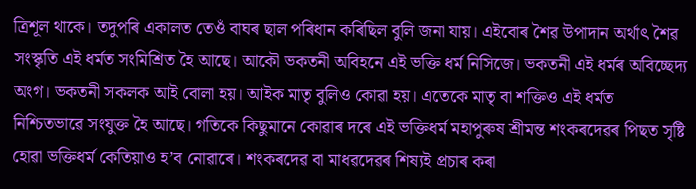ত্ৰিশূল থাকে। তদুপৰি একালত তেওঁ বাঘৰ ছাল পৰিধান কৰিছিল বুলি জনা যায়। এইবোৰ শৈৱ উপাদান অর্থাৎ শৈৱ সংস্কৃতি এই ধর্মত সংমিশ্রিত হৈ আছে। আকৌ ভকতনী অবিহনে এই ভক্তি ধর্ম নিসিজে। ভকতনী এই ধর্মৰ অবিচ্ছেদ্য অংগ। ভকতনী সকলক আই বোলা হয়। আইক মাতৃ বুলিও কোৱা হয়। এতেকে মাতৃ বা শক্তিও এই ধর্মত নিশ্চিতভাৱে সংযুক্ত হৈ আছে। গতিকে কিছুমানে কোৱাৰ দৰে এই ভক্তিধর্ম মহাপুৰুষ শ্রীমন্ত শংকৰদেৱৰ পিছত সৃষ্টি হোৱা ভক্তিধর্ম কেতিয়াও হ’ব নোৱাৰে। শংকৰদেৱ বা মাধৱদেৱৰ শিষ্যই প্রচাৰ কৰা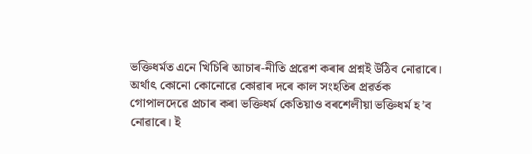ভক্তিধর্মত এনে খিচিৰি আচাৰ-নীতি প্ৰৱেশ কৰাৰ প্ৰশ্নই উঠিব নোৱাৰে। অৰ্থাৎ কোনো কোনোৱে কোৱাৰ দৰে কাল সংহতিৰ প্ৰৱৰ্তক গোপালদেৱে প্ৰচাৰ কৰা ভক্তিধর্ম কেতিয়াও বৰশেলীয়া ভক্তিধর্ম হ’ব নোৱাৰে। ই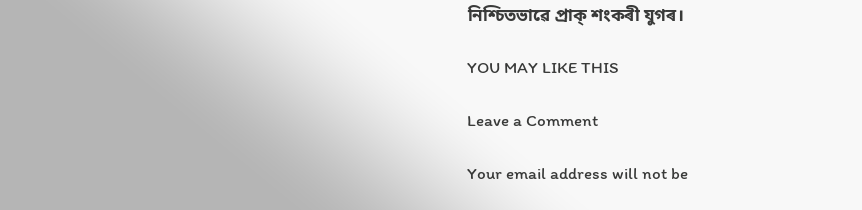নিশ্চিতভাৱে প্ৰাক্ শংকৰী যুগৰ।

YOU MAY LIKE THIS

Leave a Comment

Your email address will not be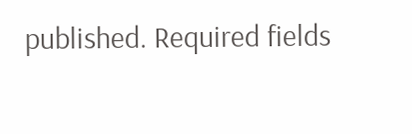published. Required fields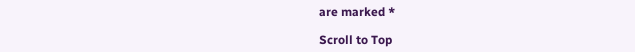are marked *

Scroll to Top